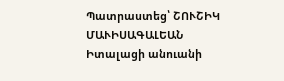Պատրաստեց՝ ՇՈՒՇԻԿ ՄԱՒԻՍԱԳԱԼԵԱՆ
Իտալացի անուանի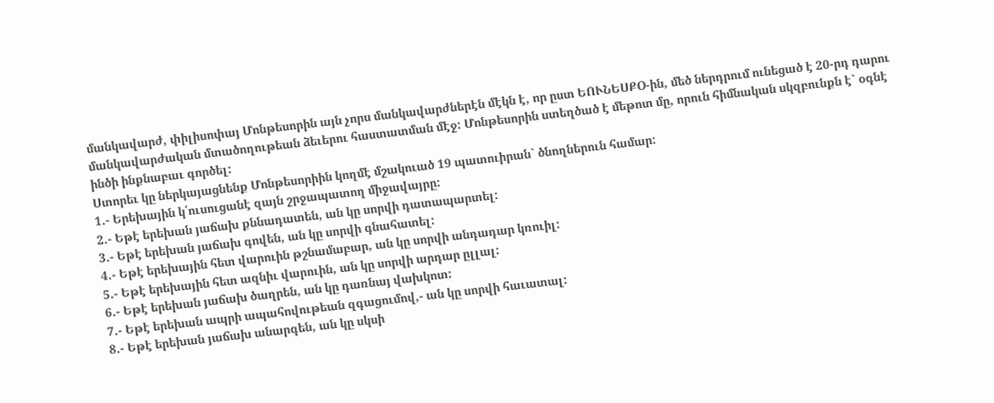մանկավարժ, փիլիսոփայ Մոնթեսորին այն չորս մանկավարժներէն մէկն է, որ ըստ ԵՈՒՆԵՍՔՕ-ին, մեծ ներդրում ունեցած է 20-րդ դարու մանկավարժական մտածողութեան ձեւերու հաստատման մէջ: Մոնթեսորին ստեղծած է մեթոտ մը, որուն հիմնական սկզբունքն է` օգնէ ինծի ինքնաբաւ գործել:
Ստորեւ կը ներկայացնենք Մոնթեսորիին կողմէ մշակուած 19 պատուիրան` ծնողներուն համար:
1.- Երեխային կ՛ուսուցանէ զայն շրջապատող միջավայրը:
2.- Եթէ երեխան յաճախ քննադատեն, ան կը սորվի դատապարտել:
3.- Եթէ երեխան յաճախ գովեն, ան կը սորվի գնահատել:
4.- Եթէ երեխային հետ վարուին թշնամաբար, ան կը սորվի անդադար կռուիլ:
5.- Եթէ երեխային հետ ազնիւ վարուին, ան կը սորվի արդար ըլլալ:
6.- Եթէ երեխան յաճախ ծաղրեն, ան կը դառնայ վախկոտ:
7.- Եթէ երեխան ապրի ապահովութեան զգացումով,- ան կը սորվի հաւատալ:
8.- Եթէ երեխան յաճախ անարգեն, ան կը սկսի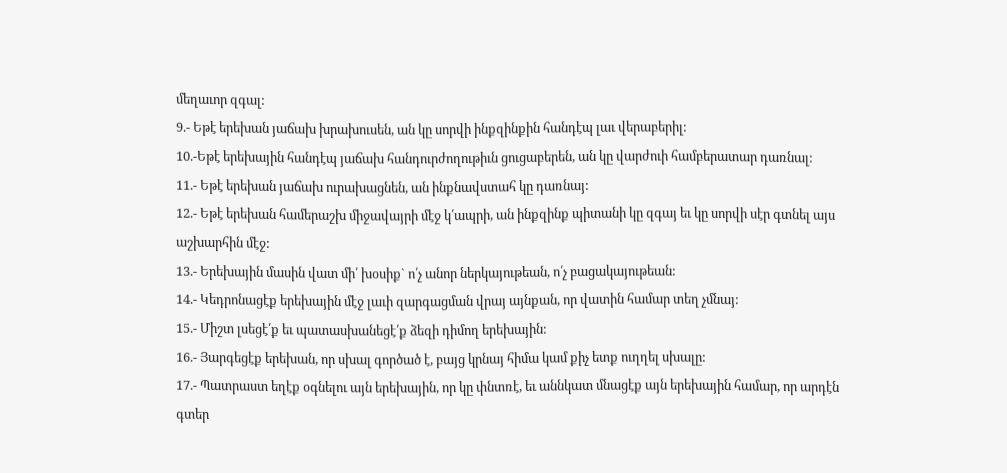մեղաւոր զգալ:
9.- Եթէ երեխան յաճախ խրախուսեն, ան կը սորվի ինքզինքին հանդէպ լաւ վերաբերիլ:
10.-Եթէ երեխային հանդէպ յաճախ հանդուրժողութիւն ցուցաբերեն, ան կը վարժուի համբերատար դառնալ:
11.- Եթէ երեխան յաճախ ուրախացնեն, ան ինքնավստահ կը դառնայ:
12.- Եթէ երեխան համերաշխ միջավայրի մէջ կ՛ապրի, ան ինքզինք պիտանի կը զգայ եւ կը սորվի սէր գտնել այս աշխարհին մէջ:
13.- Երեխային մասին վատ մի՛ խօսիք` ո՛չ անոր ներկայութեան, ո՛չ բացակայութեան:
14.- Կեդրոնացէք երեխային մէջ լաւի զարգացման վրայ այնքան, որ վատին համար տեղ չմնայ:
15.- Միշտ լսեցէ՛ք եւ պատասխանեցէ՛ք ձեզի դիմող երեխային:
16.- Յարգեցէք երեխան, որ սխալ գործած է, բայց կրնայ հիմա կամ քիչ ետք ուղղել սխալը:
17.- Պատրաստ եղէք օգնելու այն երեխային, որ կը փնտռէ, եւ աննկատ մնացէք այն երեխային համար, որ արդէն գտեր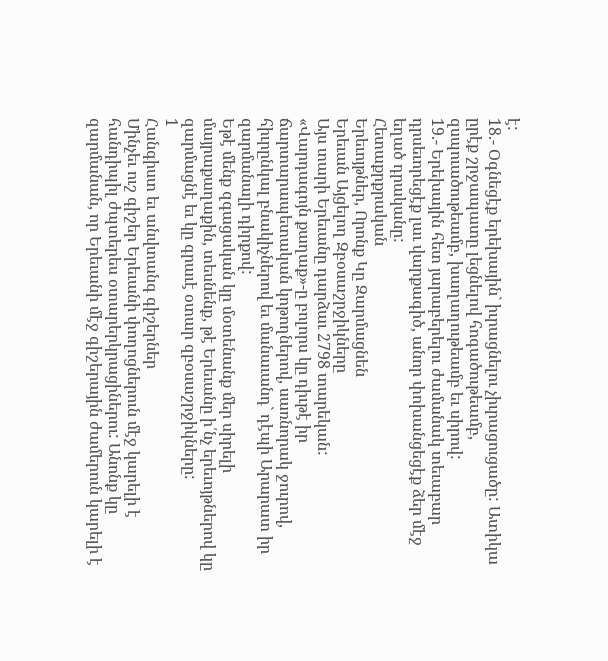է:
18.- Օգնեցէք երեխային` իւրացնելու չիւրացուցածը: Ատիկա ըրէք շրջապատը լեցնելով հոգածութեամբ, զսպուածութեամբ, խաղաղութեամբ եւ սիրով:
19.- Երեխային հետ յարաբերելու ժամանակ տեւաբար դրսեւորեցէք լաւ վարքագիծ, անոր փոխանցեցէք ձեր մէջ եղած դրականը:
Հետաքրքրական
Երեւոյթներ, Որոնք Կը Զարմացնեն
Երեւան Այցելող Զբօսաշրջիկները
Այս տարի Երեւանը դարձաւ 2798 տարեկան:
«Վարդագոյն քաղաք»-ը բոլորս կը դիւթէ իր ճարտարապետական կոթողներով, սառնորակ ջուրով, հիւրընկալ բնակիչներով եւ մանաւանդ` դէպի Արարատ իր զարմանալի դիրքով:
Եթէ մենք զգացական կը մօտենանք մեր սիրելի մայրաքաղաքին, տեսնենք, թէ Երեւանը ի՛նչ երեւոյթներով կը զարմացնէ եւ կը գրաւէ օտար զբօսաշրջիկները:
1
Հանգիստ եւ անվտանգ գիշերներ
Մինչեւ ուշ գիշեր Երեւանի փողոցներուն մէջ կարելի է հանդիպիլ ժպտերես օտարերկրացիներու: Անոնք կը զարմանան, որ Երեւանի մէջ գիշերային ժամերուն կարելի է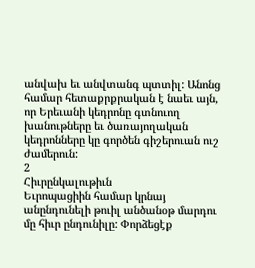անվախ եւ անվտանգ պտտիլ: Անոնց համար հետաքրքրական է նաեւ այն, որ Երեւանի կեդրոնը գտնուող խանութները եւ ծառայողական կեդրոնները կը գործեն գիշերուան ուշ ժամերուն:
2
Հիւրընկալութիւն
Եւրոպացիին համար կրնայ անընդունելի թուիլ անծանօթ մարդու մը հիւր ընդունիլը: Փորձեցէք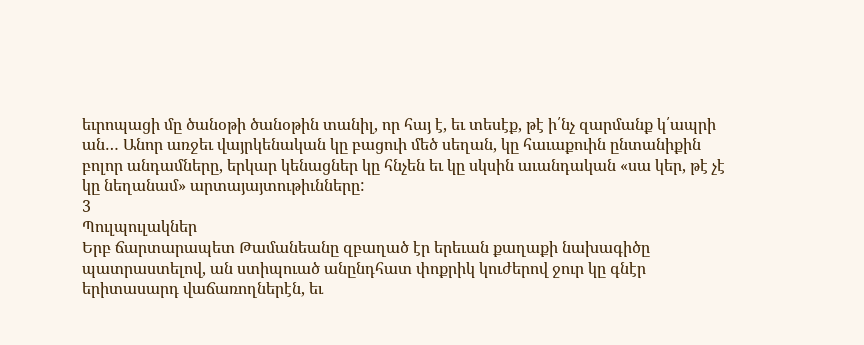եւրոպացի մը ծանօթի ծանօթին տանիլ, որ հայ է, եւ տեսէք, թէ ի՛նչ զարմանք կ՛ապրի ան… Անոր առջեւ վայրկենական կը բացուի մեծ սեղան, կը հաւաքուին ընտանիքին բոլոր անդամները, երկար կենացներ կը հնչեն եւ կը սկսին աւանդական «սա կեր, թէ չէ կը նեղանամ» արտայայտութիւնները:
3
Պուլպուլակներ
Երբ ճարտարապետ Թամանեանը զբաղած էր երեւան քաղաքի նախագիծը պատրաստելով, ան ստիպուած անընդհատ փոքրիկ կուժերով ջուր կը գնէր երիտասարդ վաճառողներէն, եւ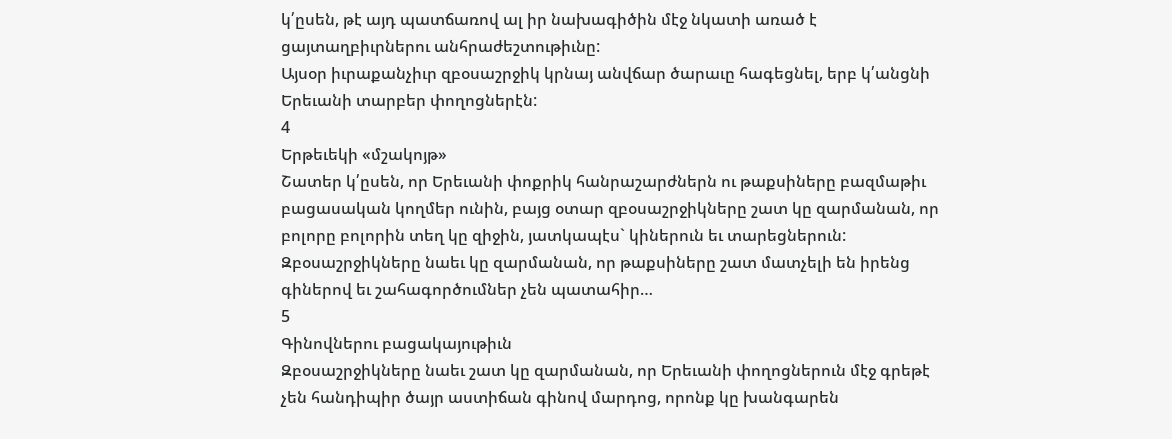կ՛ըսեն, թէ այդ պատճառով ալ իր նախագիծին մէջ նկատի առած է ցայտաղբիւրներու անհրաժեշտութիւնը:
Այսօր իւրաքանչիւր զբօսաշրջիկ կրնայ անվճար ծարաւը հագեցնել, երբ կ՛անցնի Երեւանի տարբեր փողոցներէն:
4
Երթեւեկի «մշակոյթ»
Շատեր կ՛ըսեն, որ Երեւանի փոքրիկ հանրաշարժներն ու թաքսիները բազմաթիւ բացասական կողմեր ունին, բայց օտար զբօսաշրջիկները շատ կը զարմանան, որ բոլորը բոլորին տեղ կը զիջին, յատկապէս` կիներուն եւ տարեցներուն: Զբօսաշրջիկները նաեւ կը զարմանան, որ թաքսիները շատ մատչելի են իրենց գիներով եւ շահագործումներ չեն պատահիր…
5
Գինովներու բացակայութիւն
Զբօսաշրջիկները նաեւ շատ կը զարմանան, որ Երեւանի փողոցներուն մէջ գրեթէ չեն հանդիպիր ծայր աստիճան գինով մարդոց, որոնք կը խանգարեն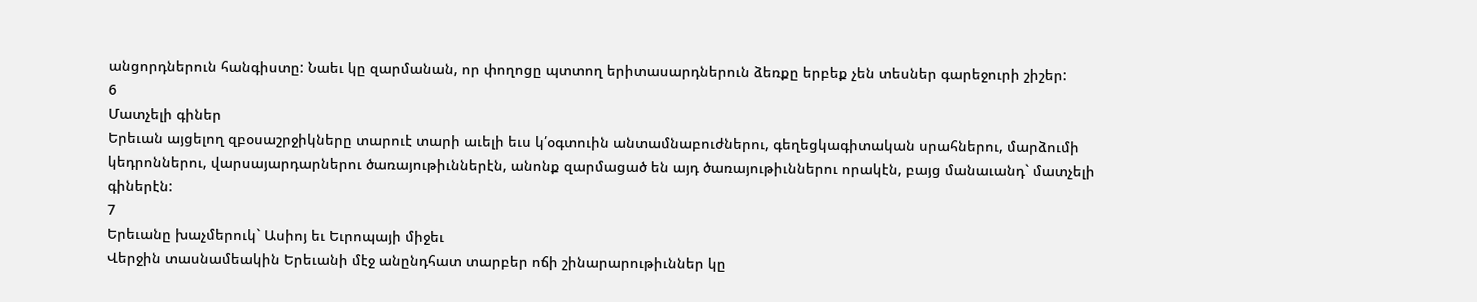անցորդներուն հանգիստը: Նաեւ կը զարմանան, որ փողոցը պտտող երիտասարդներուն ձեռքը երբեք չեն տեսներ գարեջուրի շիշեր:
6
Մատչելի գիներ
Երեւան այցելող զբօսաշրջիկները տարուէ տարի աւելի եւս կ՛օգտուին անտամնաբուժներու, գեղեցկագիտական սրահներու, մարձումի կեդրոններու, վարսայարդարներու ծառայութիւններէն, անոնք զարմացած են այդ ծառայութիւններու որակէն, բայց մանաւանդ` մատչելի գիներէն:
7
Երեւանը խաչմերուկ` Ասիոյ եւ Եւրոպայի միջեւ
Վերջին տասնամեակին Երեւանի մէջ անընդհատ տարբեր ոճի շինարարութիւններ կը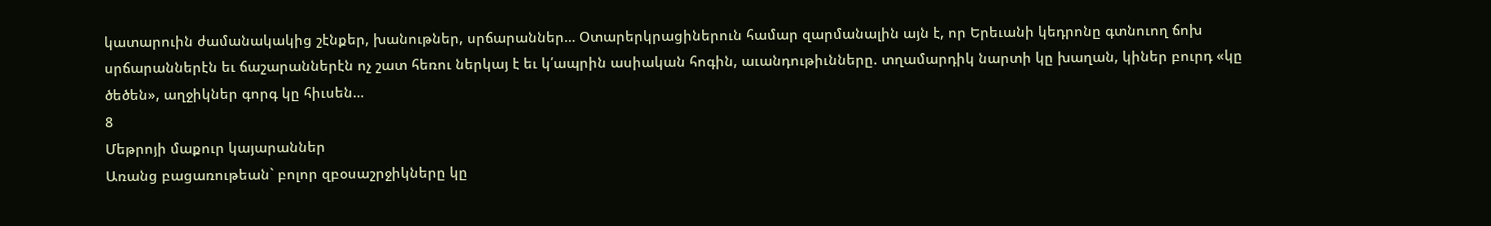կատարուին ժամանակակից շէնքեր, խանութներ, սրճարաններ… Օտարերկրացիներուն համար զարմանալին այն է, որ Երեւանի կեդրոնը գտնուող ճոխ սրճարաններէն եւ ճաշարաններէն ոչ շատ հեռու ներկայ է եւ կ՛ապրին ասիական հոգին, աւանդութիւնները. տղամարդիկ նարտի կը խաղան, կիներ բուրդ «կը ծեծեն», աղջիկներ գորգ կը հիւսեն…
8
Մեթրոյի մաքուր կայարաններ
Առանց բացառութեան` բոլոր զբօսաշրջիկները կը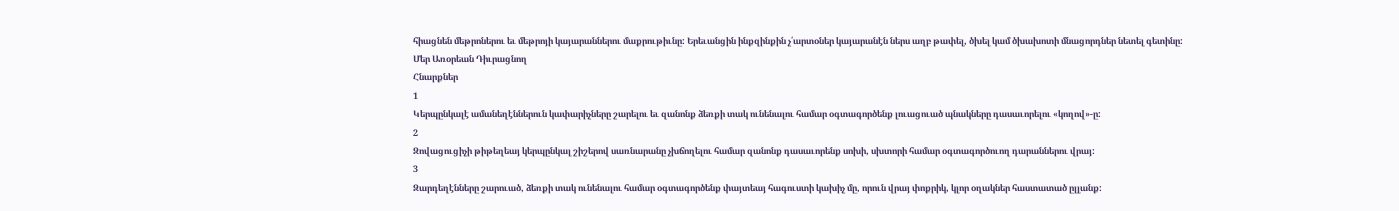հիացնեն մեթրոներու եւ մեթրոյի կայարաններու մաքրութիւնը: Երեւանցին ինքզինքին չ՛արտօներ կայարանէն ներս աղբ թափել, ծխել կամ ծխախոտի մնացորդներ նետել գետինը:
Մեր Առօրեան Դիւրացնող
Հնարքներ
1
Կերպընկալէ ամանեղէններուն կափարիչները շարելու եւ զանոնք ձեռքի տակ ունենալու համար օգտագործենք լուացուած պնակները դասաւորելու «կողով»-ը:
2
Զովացուցիչի թիթեղեայ կերպընկալ շիշերով սառնարանը չխճողելու համար զանոնք դասաւորենք սոխի, սխտորի համար օգտագործուող դարաններու վրայ:
3
Զարդեղէնները շարուած, ձեռքի տակ ունենալու համար օգտագործենք փայտեայ հագուստի կախիչ մը, որուն վրայ փոքրիկ, կլոր օղակներ հաստատած ըլլանք: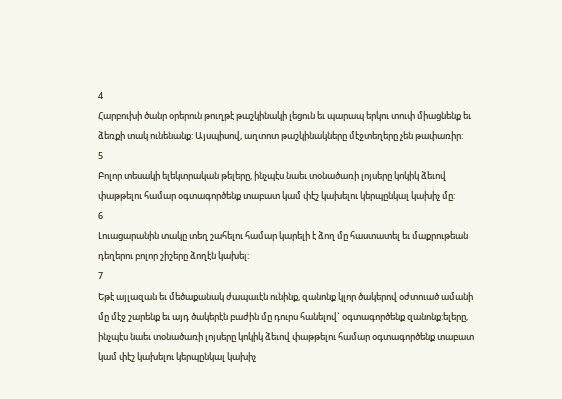4
Հարբուխի ծանր օրերուն թուղթէ թաշկինակի լեցուն եւ պարապ երկու տուփ միացնենք եւ ձեռքի տակ ունենանք: Այսպիսով, աղտոտ թաշկինակները մէջտեղերը չեն թափառիր:
5
Բոլոր տեսակի ելեկտրական թելերը, ինչպէս նաեւ տօնածառի լոյսերը կոկիկ ձեւով փաթթելու համար օգտագործենք տաբատ կամ փէշ կախելու կերպընկալ կախիչ մը:
6
Լուացարանին տակը տեղ շահելու համար կարելի է ձող մը հաստատել եւ մաքրութեան դեղերու բոլոր շիշերը ձողէն կախել:
7
Եթէ այլազան եւ մեծաքանակ ժապաւէն ունինք, զանոնք կլոր ծակերով օժտուած ամանի մը մէջ շարենք եւ այդ ծակերէն բաժին մը դուրս հանելով` օգտագործենք զանոնք:ելերը, ինչպէս նաեւ տօնածառի լոյսերը կոկիկ ձեւով փաթթելու համար օգտագործենք տաբատ կամ փէշ կախելու կերպընկալ կախիչ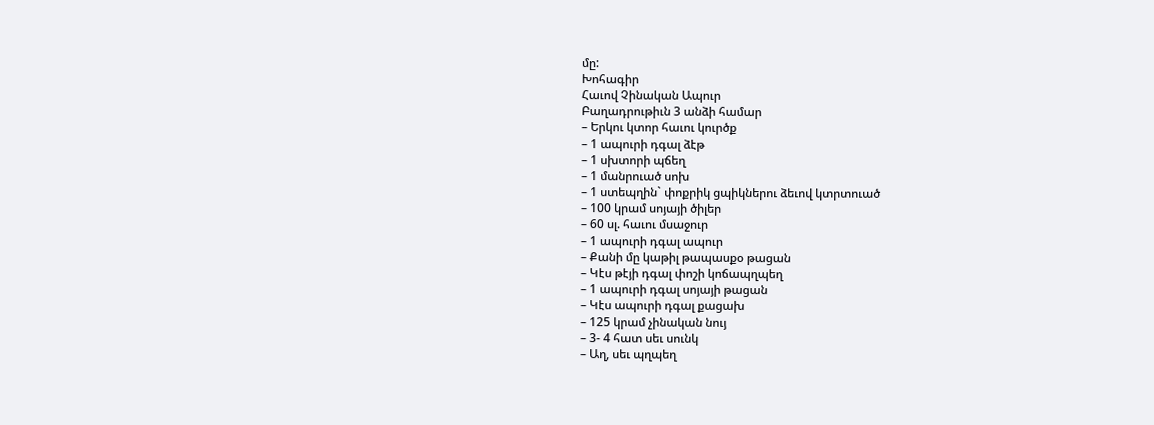մը:
Խոհագիր
Հաւով Չինական Ապուր
Բաղադրութիւն 3 անձի համար
– Երկու կտոր հաւու կուրծք
– 1 ապուրի դգալ ձէթ
– 1 սխտորի պճեղ
– 1 մանրուած սոխ
– 1 ստեպղին` փոքրիկ ցպիկներու ձեւով կտրտուած
– 100 կրամ սոյայի ծիլեր
– 60 սլ. հաւու մսաջուր
– 1 ապուրի դգալ ապուր
– Քանի մը կաթիլ թապասքօ թացան
– Կէս թէյի դգալ փոշի կոճապղպեղ
– 1 ապուրի դգալ սոյայի թացան
– Կէս ապուրի դգալ քացախ
– 125 կրամ չինական նույ
– 3- 4 հատ սեւ սունկ
– Աղ, սեւ պղպեղ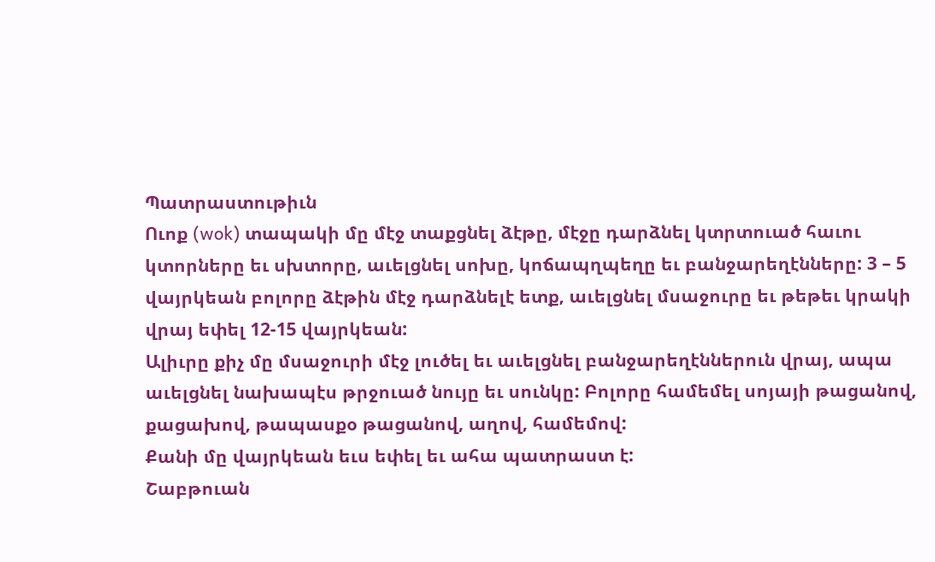Պատրաստութիւն
Ուոք (wok) տապակի մը մէջ տաքցնել ձէթը, մէջը դարձնել կտրտուած հաւու կտորները եւ սխտորը, աւելցնել սոխը, կոճապղպեղը եւ բանջարեղէնները: 3 – 5 վայրկեան բոլորը ձէթին մէջ դարձնելէ ետք, աւելցնել մսաջուրը եւ թեթեւ կրակի վրայ եփել 12-15 վայրկեան:
Ալիւրը քիչ մը մսաջուրի մէջ լուծել եւ աւելցնել բանջարեղէններուն վրայ, ապա աւելցնել նախապէս թրջուած նույը եւ սունկը: Բոլորը համեմել սոյայի թացանով, քացախով, թապասքօ թացանով, աղով, համեմով:
Քանի մը վայրկեան եւս եփել եւ ահա պատրաստ է:
Շաբթուան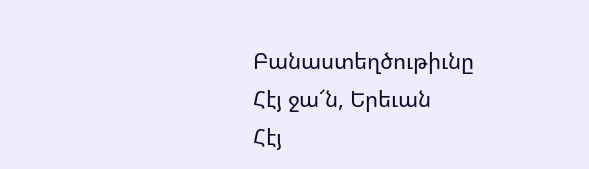Բանաստեղծութիւնը
Հէյ ջա՜ն, Երեւան
Հէյ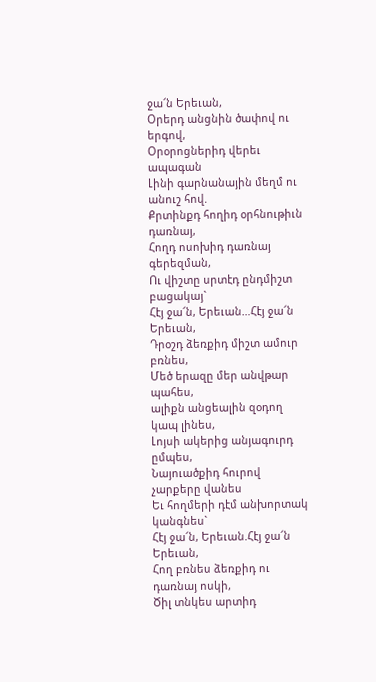ջա՜ն Երեւան,
Օրերդ անցնին ծափով ու երգով,
Օրօրոցներիդ վերեւ ապագան
Լինի գարնանային մեղմ ու անուշ հով.
Քրտինքդ հողիդ օրհնութիւն դառնայ,
Հողդ ոսոխիդ դառնայ գերեզման,
Ու վիշտը սրտէդ ընդմիշտ բացակայ`
Հէյ ջա՜ն, Երեւան…Հէյ ջա՜ն Երեւան,
Դրօշդ ձեռքիդ միշտ ամուր բռնես,
Մեծ երազը մեր անվթար պահես,
ալիքն անցեալին զօդող կապ լինես,
Լոյսի ակերից անյագուրդ ըմպես,
Նայուածքիդ հուրով չարքերը վանես
Եւ հողմերի դէմ անխորտակ կանգնես`
Հէյ ջա՜ն, Երեւան.Հէյ ջա՜ն Երեւան,
Հող բռնես ձեռքիդ ու դառնայ ոսկի,
Ծիլ տնկես արտիդ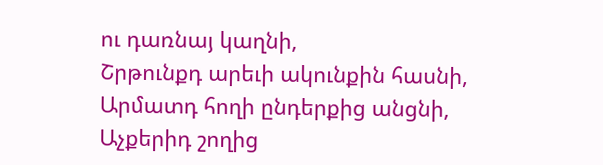ու դառնայ կաղնի,
Շրթունքդ արեւի ակունքին հասնի,
Արմատդ հողի ընդերքից անցնի,
Աչքերիդ շողից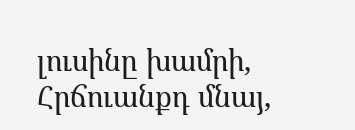լուսինը խամրի,
Հրճուանքդ մնայ,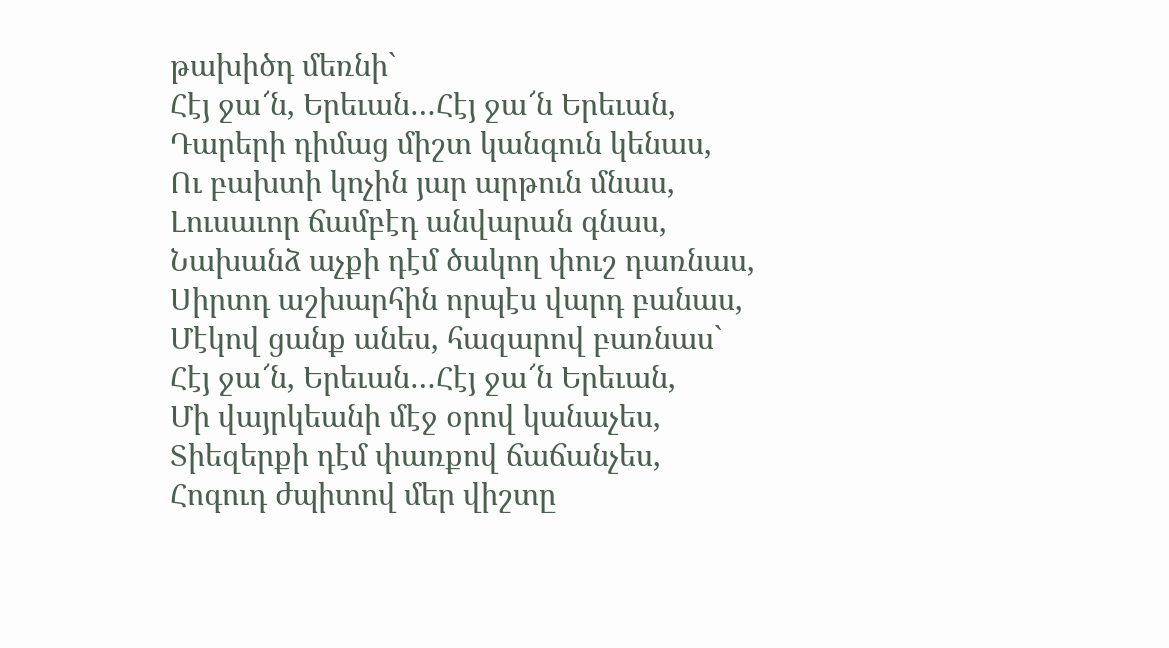թախիծդ մեռնի`
Հէյ ջա՜ն, Երեւան…Հէյ ջա՜ն Երեւան,
Դարերի դիմաց միշտ կանգուն կենաս,
Ու բախտի կոչին յար արթուն մնաս,
Լուսաւոր ճամբէդ անվարան գնաս,
Նախանձ աչքի դէմ ծակող փուշ դառնաս,
Սիրտդ աշխարհին որպէս վարդ բանաս,
Մէկով ցանք անես, հազարով բառնաս`
Հէյ ջա՜ն, Երեւան…Հէյ ջա՜ն Երեւան,
Մի վայրկեանի մէջ օրով կանաչես,
Տիեզերքի դէմ փառքով ճաճանչես,
Հոգուդ ժպիտով մեր վիշտը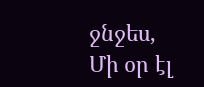ջնջես,
Մի օր էլ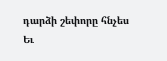դարձի շեփորը հնչես
Եւ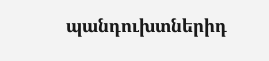պանդուխտներիդ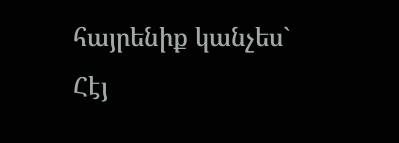հայրենիք կանչես`
Հէյ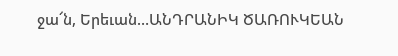ջա՜ն, Երեւան…ԱՆԴՐԱՆԻԿ ԾԱՌՈՒԿԵԱՆ